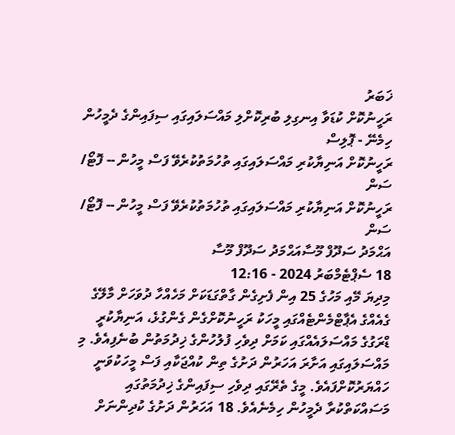ޚަބަރު
ރަހީނުކޮށް ކުޑަވާ އިނގިލި ބުރިކޮށްލި މައްސަލައިގައި ސިފައިންގެ ދެމީހުން ހިމެނޭ - ޕޮލިސް
ރަހީނުކޮށް އަނިޔާކުރި މައްސަލައިގައި ތުހުމަތުކުރެވޭ ފަސް މީހުން -- ފޮޓޯ/ ސަން
ރަހީނުކޮށް އަނިޔާކުރި މައްސަލައިގައި ތުހުމަތުކުރެވޭ ފަސް މީހުން -- ފޮޓޯ/ ސަން
އަޙްމަދު ސަދޫފް މޫސާއަޙްމަދު ސަދޫފް މޫސާ
18 ސެޕްޓެމްބަރު 2024 - 12:16
މިދިޔަ މޭއި މަހުގެ 25 އިން ފެށިގެން ގާތްގަޑަކަށް މަހެއްހާ ދުވަހަށް މާލޭގެ ގެއެއްގެ އެޕާޓްމެންޓެއްގައި މީހަކު ރަހީނުކޮށްގެން ގެންގުޅެ، އަނިޔާކުރީ ޑްރަގުގެ މައްސަލައެއްގައި ކަމަށް ދިވެހި ފުލުހުންގެ ޚިދުމަތުން ބުނެފިއެވެ. މި މައްސަލައިގައި އަށާރަ އަހަރުން ދަށުގެ ތިން ކުއްޖަކާއި ފަސް މީހަކުވަނީ ހައްޔަރުކޮށްފައެވެ. މީގެ ތެރޭގައި ދިވެހި ސިފައިންގެ ޚިދުމަތުގައި މަސައްކަތްކުރާ ދެމީހުން ހިމެނެއެވެ. 18 އަހަރުން ދަށުގެ ކުދިންނަށް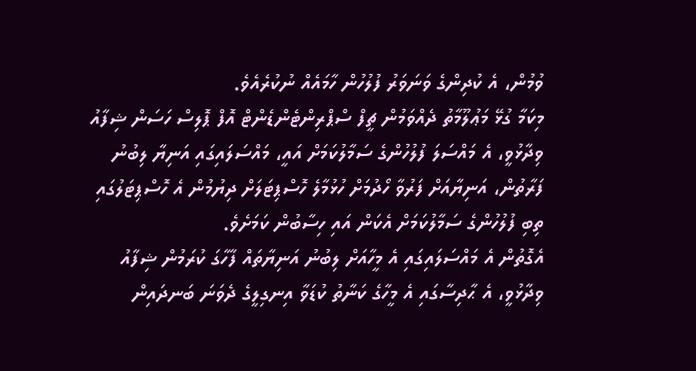ވުމުން، އެ ކުދިންގެ ވަނަވަރު ފުލުހުން ހާމައެއް ނުކުރެއެވެ.
މިކަމާ ގުޅޭ މަޢުލޫމާތު ދެއްވަމުން ޗީފް ސްޕްރިންޓެންޑެންޓް އޮފް ޕޮލިސް ހަސަން ޝިފާއު ވިދާޅުވީ، އެ މައްސަލަ ފުލުހުންގެ ސަމާލުކަމަށް އައީ، މައްސަލައިގައި އަނިޔާ ލިބުނު ފަރާތުން، އަނިޔާއަށް ފަރުވާ ހޯދުމަށް ހުޅުމާލެ ހޮސްޕިޓަލަށް ދިޔުމުން އެ ހޮސްޕިޓަލުގައި ތިބި ފުލުހުންގެ ސަމާލުކަމަށް އެކަން އައި ހިސާބުން ކަމަށެވެ.
އެގޮތުން އެ މައްސަލައިގައި އެ މީހާއަށް ލިބުނު އަނިޔާތައް ފާހާގަ ކުރަމުން ޝިފާއު ވިދާޅުވީ، އެ ޙާދިސާގައި އެ މީހާގެ ކަނާތު ކުޑަވާ އިނގިލީގެ ދެވަނަ ބަނދައިން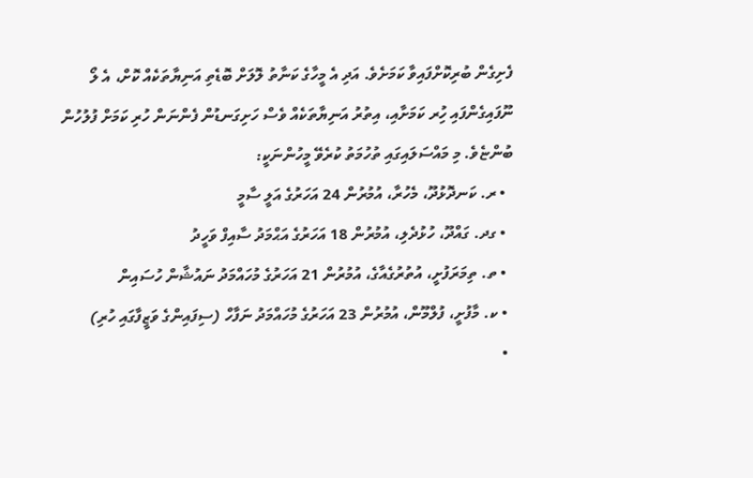ފެށިގެން ބުރިކޮށްފައިވާ ކަމަށެވެ. އަދި އެ މީހާގެ ކަނާތު ލޮލަށް ބޮޑެތި އަނިޔާތަކެއް ކޮށް، އެ ލޯ ނޫފައިގެންފައި ހުިރ ކަމަށާއި، އިތުރު އަނިޔާތަކެއް ވެސް ހަށިގަނޑުން ފެންނަން ހުރި ކަމަށް ފުލުހުން ބުންޏެވެ. މި މައްސަލައިގައި ތުހުމަތު ކުރެވޭ މީހުންނަކީ:
  • ރ. ކަނދޮޅުދޫ، މެހުރާ، އުމުރުން 24 އަހަރުގެ އަލީ ސާމީ
  • ގދ. ގައްދޫ، ހުޅުދެލި، އުމުރުން 18 އަހަރުގެ އަޙްމަދު ސާއިފް ވަހީދު
  • ތ. ތިމަރަފުށީ، އުތުރުގެއާގެ، އުމުރުން 21 އަހަރުގެ މުހައްމަދު ނައުޝާން ހުސައިން
  • ކ. މާފުށީ، ފުލްމޫން، އުމުރުން 23 އަހަރުގެ މުހައްމަދު ނަފާހް (ސިފައިންގެ ވަޒީފާގައި ހުރި)
  •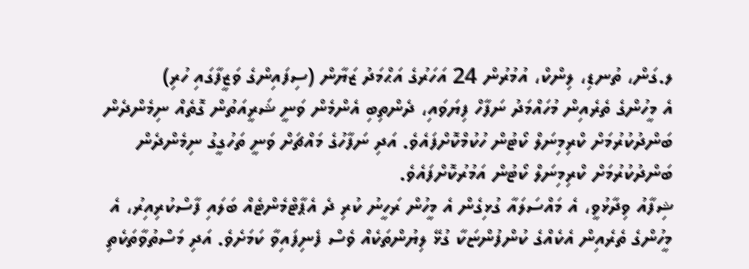ލ.ގަން، ތުނޑި، ލިންކް، އުމުރުން 24 އަހަރުގެ އަޙްމަދު ޒަޔާން (ސިފައިންގެ ވަޒީފާގައި ހުރި)
އެ މީހުންގެ ތެރެއިން މުހައްމަދު ނަފާހް ފިޔަވައި، ދެންތިބި އެންމެން ވަނީ ޝަރީއަތުން ގޮތެއް ނިމެންދެން ބަންދުކުރުމަށް ކްރިމިނަލް ކޯޓުން ހުކުމްކޮށްފައެވެ. އަދި ނަފާހުގެ މައްޗަށް ވަނީ ތަހުގީގު ނިމެންދެން ބަންދުކުރުމަށް ކްރިމިނަލް ކޯޓުން އަމުރުކޮށްފައެވެ.
ޝިފާއު ވިދާޅުވީ، އެ މައްސަލައާ ގުޅިގެން އެ މީހުން ރަހީނު ކުރި ދެ އެޕާޓްމެންޓެއް ބަލައި ފާސްކުރިއިރު، އެ މީހުންގެ ތެރެއިން އެކެއްގެ ކުންފުންޏަކާ ގުޅޭ ލިޔުންތަކެއް ވެސް ފެނިފައިވާ ކަމަށެވެ. އަދި މަސްތުވާތަކެތި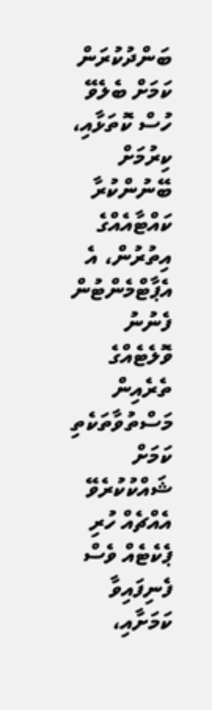ބަންދުކުރަން ކަމަށް ބެލެވޭ ހުސް ކޮތަޅާއި، ކިރުމަށް ބޭނުންކުރާ ކައްޓާއެއްގެ އިތުރުން، އެ އެޕާޓްމެންޓުން ފެނުނު ވޮލެޓެއްގެ ތެރެއިން މަސްތުވާތަކެތި ކަމަށް ޝައްކުކުރެވޭ އެއްޗެއް ހުރި ޕެކެޓެއް ވެސް ފެނިފައިވާ ކަމަށާއި،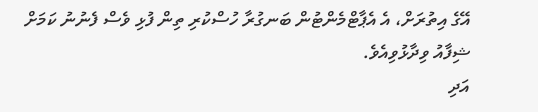އޭގެ އިތުރަށް، އެ އެޕާޓްމެންޓުން ބަނގުރާ ހުސްކުރި ތިން ފުޅި ވެސް ފެނުނު ކަމަށް ޝިފާއު ވިދާޅުވިއެވެ.
އަދި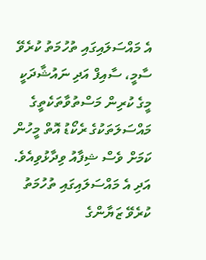އެ މައްސަލައިގައި ތުހުމަތު ކުރެވޭ ސާމީ، ސާއިފް އަދި ނައުޝާދަކީ މީގެ ކުރިން މަސްތުވާތަކެތީގެ މައްސަލަތަކުގެ ރެކޯޑު އޮތް މީހުން ކަމަށް ވެސް ޝިފާއު ވިދާޅުވިއެވެ. އަދި އެ މައްސަލައިގައި ތުހުމަތު ކުރެވޭ ޒަޔާންގެ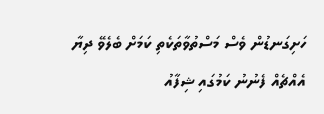ހަށިގަނޑުން ވެސް މަސްތުވާތަކެތި ކަމަށް ބެލެވޭ ދިޔާ އެއްޗެއް ފެނުނު ކަމުގައި ޝިފާއު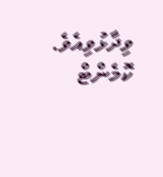ވިދާޅުވިއެވެ.
ކޮމެންޓް